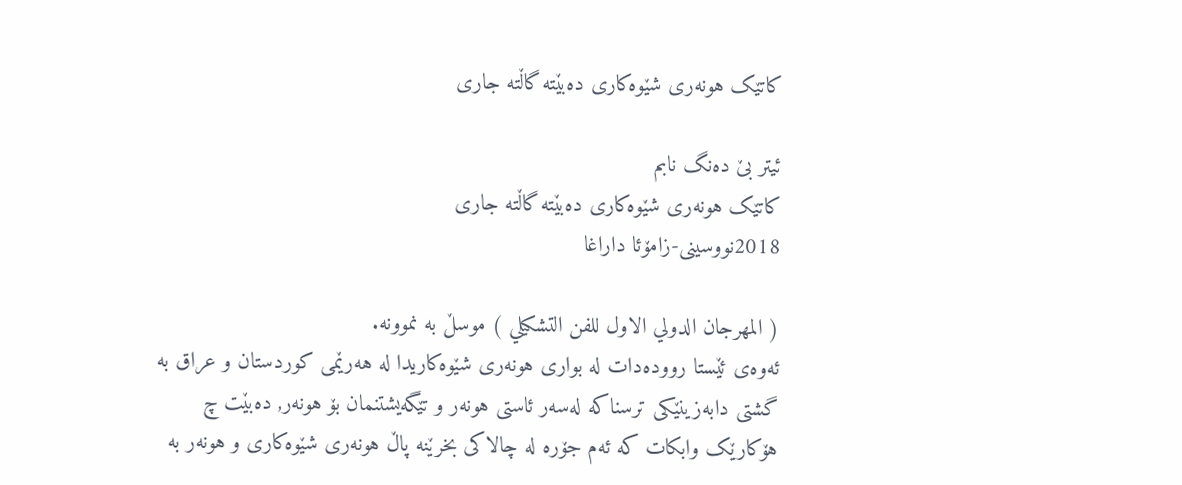کاتێک هونەرى شێوەکارى دەبێتە گاڵتە جارى

ئیتر بێ دەنگ نابم
کاتێک هونەرى شێوەکارى دەبێتە گاڵتە جارى
2018نووسینی-زامۆئا داراغا

( المهرجان الدولي الاول للفن التشكيلي ) موسڵ بە نموونە.
ئەوەى ئێستا روودەدات لە بوارى هونەرى شێوەکاریدا لە هەرێمى کوردستان و عراق بە گشتى دابەزینێکى ترسناکە لەسەر ئاستى هونەر و تێگەیشتنمان بۆ هونەر, دەبێت چ هۆکارێک وابکات کە ئەم جۆرە لە چالاکی بخرێنە پاڵ هونەرى شێوەکارى و هونەر بە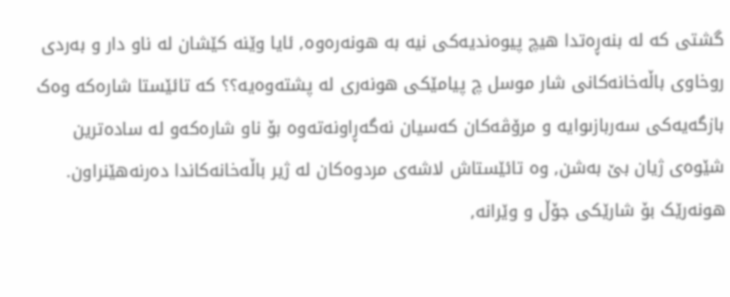گشتى کە لە بنەڕەتدا هیچ پیوەندیەکى نیە بە هونەرەوە, ئایا وێنە کێشان لە ناو دار و بەردى روخاوى باڵەخانەکانى شار موسل چ پیامێکى هونەرى لە پشتەوەیە؟؟ کە تائێستا شارەکە وەک بازگەیەکى سەربازىوایە و مرۆڤەکان کەسیان نەگەڕاونەتەوە بۆ ناو شارەکەو لە سادەترین شێوەى ژیان بێ بەشن, وە تائێستاش لاشەى مردوەکان لە ژیر باڵەخانەکاندا دەرنەهێنراون. هونەرێک بۆ شارێکى جۆڵ و وێرانە,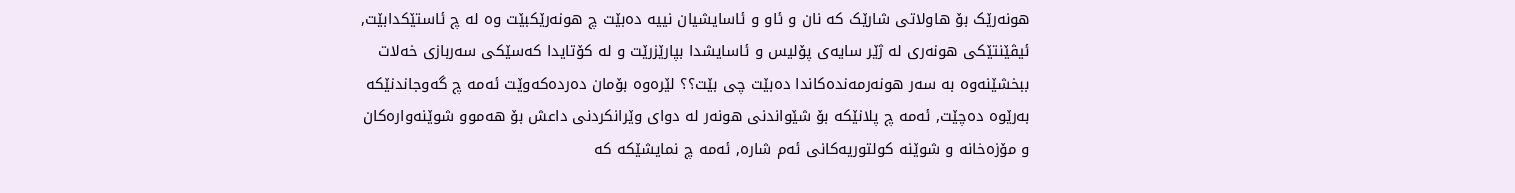هونەرێک بۆ هاولاتى شارێک کە نان و ئاو و ئاسایشیان نییە دەبێت چ هونەرێکبێت وە لە چ ئاستێکدابێت, ئیڤێنتێکى هونەرى لە ژێر سایەى پۆلیس و ئاسایشدا بپارێزرێت و لە کۆتایدا کەسێکى سەربازى خەلات ببخشێنەوە بە سەر هونەرمەندەکاندا دەبێت چى بێت؟؟ لێرەوە بۆمان دەردەکەوێت ئەمە چ گەوجاندنێکە بەرێوە دەچێت, ئەمە چ پلانێکە بۆ شێواندنى هونەر لە دواى وێرانکردنى داعش بۆ هەموو شوێنەوارەکان و مۆزەخانە و شوێنە کولتوریەکانى ئەم شارە, ئەمە چ نمایشێکە کە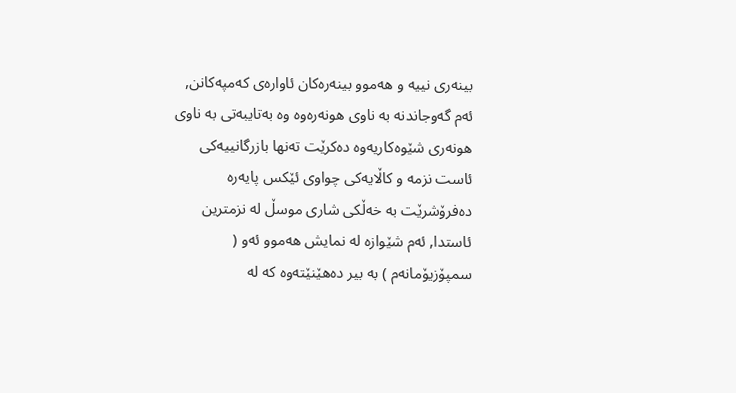بینەرى نییە و هەموو بینەرەکان ئاوارەى کەمپەکانن, ئەم گەوجاندنە بە ناوى هونەرەوە وە بەتایبەتى بە ناوى هونەرى شێوەکاریەوە دەکرێت تەنها بازرگانییەکى ئاست نزمە و کاڵایەکى چواوى ئێکس پایەرە دەفرۆشرێت بە خەڵکى شارى موسڵ لە نزمترین ئاستدا, ئەم شێوازە لە نمایش هەموو ئەو ( سمپۆزیۆمانەم ) بە بیر دەهێنێتەوە کە لە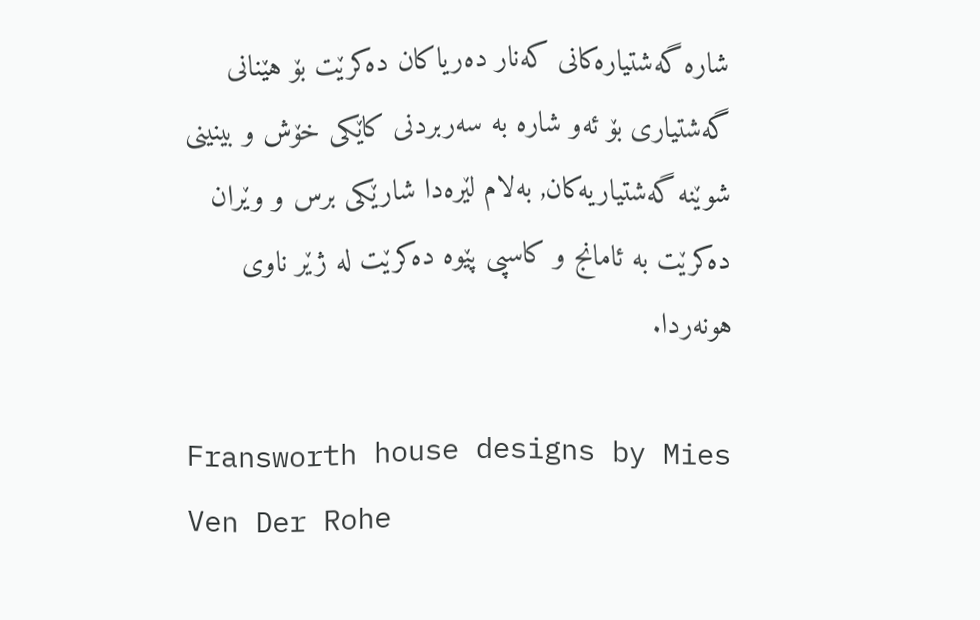شارە گەشتیارەکانى کەنار دەریاکان دەکرێت بۆ هێنانى گەشتیارى بۆ ئەو شارە بە سەربردنى کاێکى خۆش و بینینى شوێنە گەشتیاریەکان, بەلام لێرەدا شارێکى برس و وێران دەکرێت بە ئامانج و کاسپى پێوە دەکرێت لە ژێر ناوى هونەردا.

Fransworth house designs by Mies Ven Der Rohe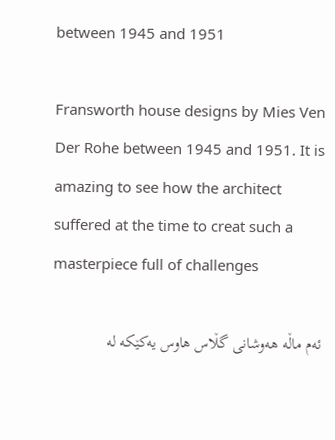between 1945 and 1951

Fransworth house designs by Mies Ven Der Rohe between 1945 and 1951. It is amazing to see how the architect suffered at the time to creat such a masterpiece full of challenges

ئەم ماڵە ھەوشانی گڵاس ھاوس یەکێکە لە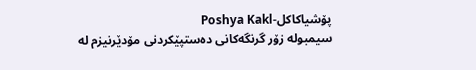پۆشیاكاكل-Poshya Kakl
سیمبولە زۆر گرنگەکانی دەستپێکردنی مۆدێرنیزم لە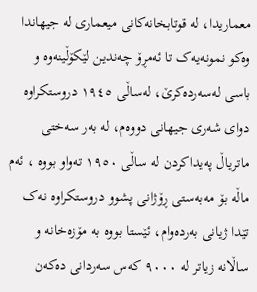معماریدا، لە قوتابخانەکانی میعماری لە جیھاندا وەکو نمونەیەک تا ئەمڕۆ چەندین لێکۆڵینەوە و باسی لەسەردەکرێ، لەساڵی ١٩٤٥ دروستکراوە دوای شەری جیھانی دووەم، لە بەر سەختی ماتریاڵ پەیداکردن لە ساڵی ١٩٥٠ تەواو بووە ، ئەم ماڵە بۆ مەبەستی ڕۆژانی پشوو دروستکراوە نەک تێدا ژیانی بەردەوام، ئێستا بووە بە مۆزەخانە و ساڵانە زیاتر لە ٩٠٠٠ کەس سەردانی دەکەن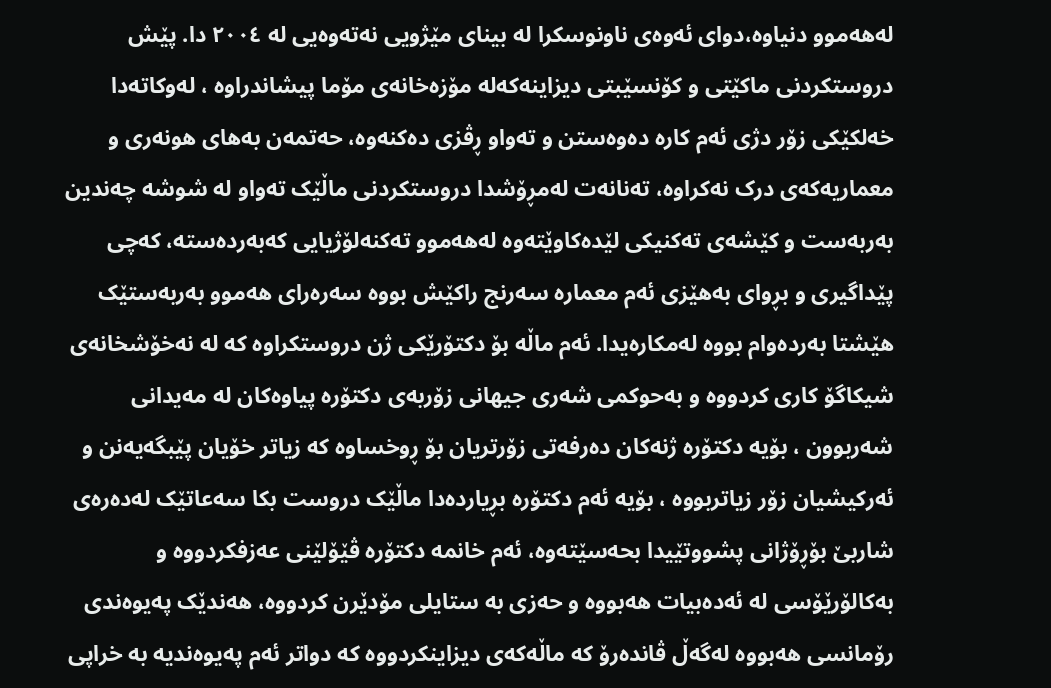لەھەموو دنیاوە،دوای ئەوەی ناونوسکرا لە بینای مێژویی نەتەوەیی لە ٢٠٠٤ دا. پێش دروستکردنی ماکێتی و کۆنسێبتی دیزاینەکەلە مۆزەخانەی مۆما پیشاندراوە ، لەوکاتەدا خەلکێکی زۆر دژی ئەم کارە دەوەستن و تەواو ڕڤزی دەکنەوە، حەتمەن بەھای ھونەری و معماریەکەی درک نەکراوە، تەنانەت لەمڕۆشدا دروستکردنی ماڵێک تەواو لە شوشە چەندین بەربەست و کێشەی تەکنیکی لێدەکاوێتەوە لەھەموو تەکنەلۆژیایی کەبەردەستە، کەچی پێداگیری و بڕوای بەھێزی ئەم معمارە سەرنج راکێش بووە سەرەرای ھەموو بەربەستێک ھێشتا بەردەوام بووە لەمکارەیدا. ئەم ماڵە بۆ دکتۆرێکی ژن دروستکراوە کە لە نەخۆشخانەی شیکاگۆ کاری کردووە و بەحوکمی شەری جیھانی زۆربەی دکتۆرە پیاوەکان لە مەیدانی شەربوون ، بۆیە دکتۆرە ژنەکان دەرفەتی زۆرتریان بۆ ڕوخساوە کە زیاتر خۆیان پێبگەیەنن و ئەرکیشیان زۆر زیاتربووە ، بۆیە ئەم دکتۆرە بڕیاردەدا ماڵێک دروست بکا سەعاتێک لەدەرەی شاربێ بۆڕۆژانی پشووتێیدا بحەسێتەوە، ئەم خانمە دکتۆرە ڤێۆلێنی عەزفکردووە و بەکالۆرێۆسی لە ئەدەبیات ھەبووە و حەزی بە ستایلی مۆدێرن کردووە، ھەندێک پەیوەندی رۆمانسی ھەبووە لەگەڵ ڤاندەرۆ کە ماڵەکەی دیزاینکردووە کە دواتر ئەم پەیوەندیە بە خراپی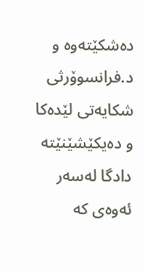دەشکێتەوە و د.فرانسوۆرثی شکایەتی لێدەکا و دەیکێشێنێتە دادگا لەسەر ئەوەی کە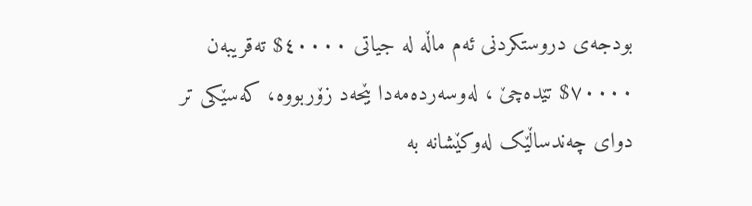بودجەی دروستکردنی ئەم ماڵە لە جیاتی ٤٠٠٠٠$ تەقریبەن ٧٠٠٠٠$ تێدەچێ ، لەوسەردەمەدا بێحەد زۆربووە، کەسێکی تر دوای چەندساڵێک لەوکێشانە بە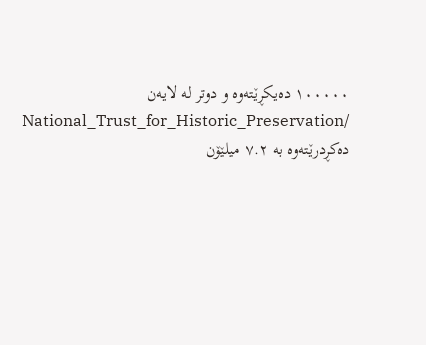١٠٠٠٠٠ دەیکڕێتەوە و دوتر لە لایەن /National_Trust_for_Historic_Preservation
دەکڕدرێتەوە بە ٧.٢ میلێۆن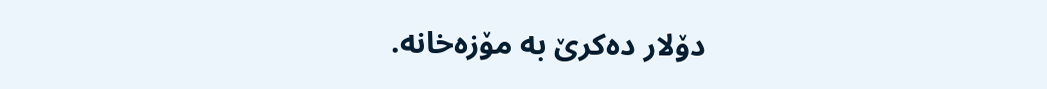دۆلار دەکرێ بە مۆزەخانە.